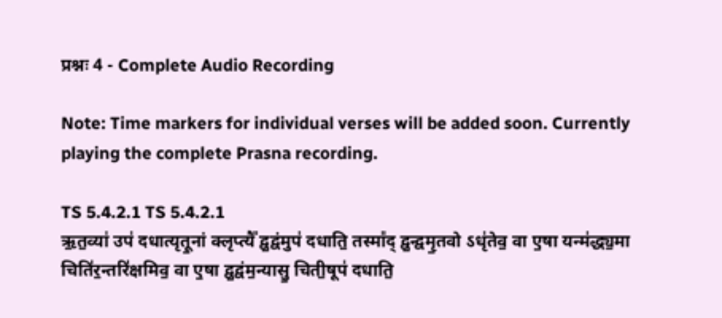प्रश्नः 4 - Complete Audio Recording

Note: Time markers for individual verses will be added soon. Currently playing the complete Prasna recording.

TS 5.4.2.1 TS 5.4.2.1
ऋ॒त॒व्या॑ उप॑ दधात्यृतू॒नां क्लृप्त्यै᳚ द्व॒द्वंमुप॑ दधाति॒ तस्मा᳚द् द्व॒न्द्वमृ॒तवो ऽधृ॑तेव॒ वा ए॒षा यन्म॑द्ध्य॒मा चिति॑र॒न्तरि॑क्षमिव॒ वा ए॒षा द्व॒द्वंम॒न्यासु॒ चिती॒षूप॑ दधाति॒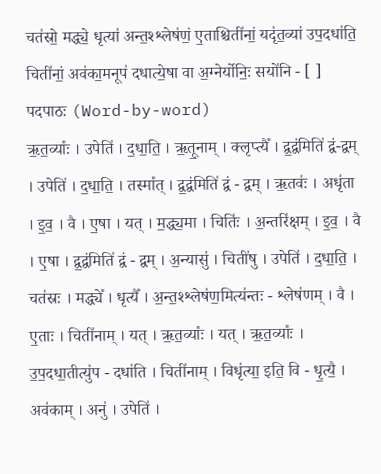चत॑स्रो॒ मद्ध्ये॒ धृत्या॑ अन्त॒श्श्लेष॑णं॒ ए॒ताश्चिती॑नां॒ यदृ॑त॒व्या॑ उप॒दधा॑ति॒ चिती॑नां॒ अव॑का॒मनूप॑ दधात्ये॒षा वा अ॒ग्नेर्योनिः॒ सयो॑नि - [ ]
पदपाठः (Word-by-word)
ऋ॒त॒व्याः᳚ । उपेति॑ । द॒धा॒ति॒ । ऋ॒तू॒नाम् । क्लृप्त्यै᳚ । द्व॒द्वंमिति॑ द्वं-द्वम् । उपेति॑ । द॒धा॒ति॒ । तस्मा᳚त् । द्व॒द्वंमिति॑ द्वं - द्वम् । ऋ॒तवः॑ । अधृ॑ता । इ॒व॒ । वै । ए॒षा । यत् । म॒द्ध्य॒मा । चितिः॑ । अ॒न्तरि॑क्षम् । इ॒व॒ । वै । ए॒षा । द्व॒द्वंमिति॑ द्वं - द्वम् । अ॒न्यासु॑ । चिती॑षु । उपेति॑ । द॒धा॒ति॒ । चत॑स्रः । मद्ध्ये᳚ । धृत्यै᳚ । अ॒न्त॒श्श्लेष॑ण॒मित्य॑न्तः - श्लेष॑णम् । वै । ए॒ताः । चिती॑नाम् । यत् । ऋ॒त॒व्याः᳚ । यत् । ऋ॒त॒व्याः᳚ । उ॒प॒दधा॒तीत्यु॑प - दधा॑ति । चिती॑नाम् । विधृ॑त्या॒ इति॒ वि - धृ॒त्यै॒ । अव॑काम् । अनु॑ । उपेति॑ ।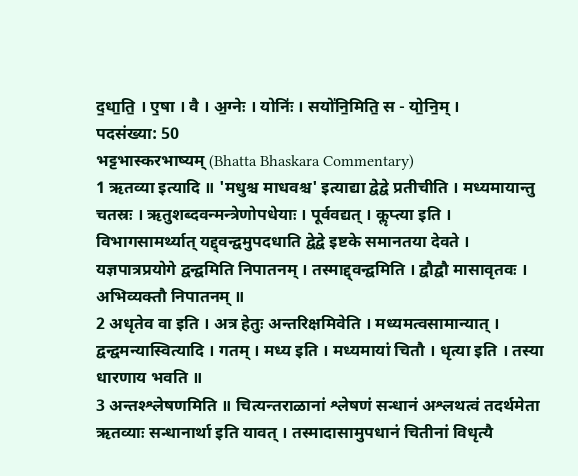द॒धा॒ति॒ । ए॒षा । वै । अ॒ग्नेः । योनिः॑ । सयो॑नि॒मिति॒ स - यो॒नि॒म् ।
पदसंख्या: 50
भट्टभास्करभाष्यम् (Bhatta Bhaskara Commentary)
1 ऋतव्या इत्यादि ॥ 'मधुश्च माधवश्च' इत्याद्या द्वेद्वे प्रतीचीति । मध्यमायान्तु चतस्रः । ऋतुशब्दवन्मन्त्रेणोपधेयाः । पूर्ववद्यत् । कॢप्त्या इति । विभागसामर्थ्यात् यद्द्वन्द्वमुपदधाति द्वेद्वे इष्टके समानतया देवते । यज्ञपात्रप्रयोगे द्वन्द्वमिति निपातनम् । तस्माद्द्वन्द्वमिति । द्वौद्वौ मासावृतवः । अभिव्यक्तौ निपातनम् ॥
2 अधृतेव वा इति । अत्र हेतुः अन्तरिक्षमिवेति । मध्यमत्वसामान्यात् । द्वन्द्वमन्यास्वित्यादि । गतम् । मध्य इति । मध्यमायां चितौ । धृत्या इति । तस्या धारणाय भवति ॥
3 अन्तश्श्लेषणमिति ॥ चित्यन्तराळानां श्लेषणं सन्धानं अश्लथत्वं तदर्थमेता ऋतव्याः सन्धानार्था इति यावत् । तस्मादासामुपधानं चितीनां विधृत्यै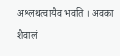अश्लथत्वायैव भवति । अवका शैवालं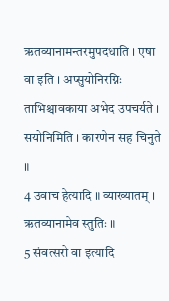ऋतव्यानामन्तरमुपदधाति । एषा वा इति । अप्सुयोनिरग्निः ताभिश्चावकाया अभेद उपचर्यते । सयोनिमिति । कारणेन सह चिनुते ॥
4 उवाच हेत्यादि ॥ व्याख्यातम् । ऋतव्यानामेव स्तुतिः ॥
5 संवत्सरो वा इत्यादि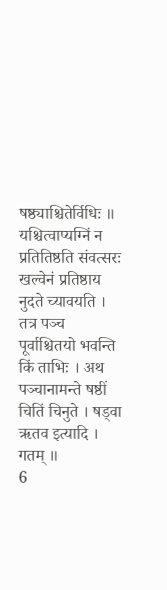षष्ठ्याश्चितेर्विधिः ॥ यश्चित्वाप्यग्निं न प्रतितिष्ठति संवत्सरः खल्वेनं प्रतिष्ठाय नुदते च्यावयति । तत्र पञ्च पूर्वाश्चितयो भवन्ति किं ताभिः । अथ पञ्चानामन्ते षष्ठीं चितिं चिनुते । षड्वा ऋतव इत्यादि । गतम् ॥
6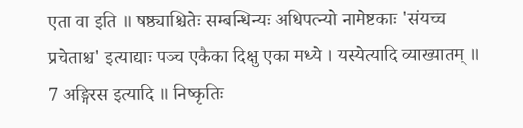एता वा इति ॥ षष्ठ्याश्चितेः सम्बन्धिन्यः अधिपत्न्यो नामेष्टकाः 'संयच्च प्रचेताश्च' इत्याद्याः पञ्च एकैका दिक्षु एका मध्ये । यस्येत्यादि व्याख्यातम् ॥
7 अङ्गिरस इत्यादि ॥ निष्कृतिः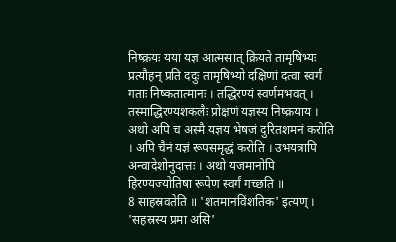निष्क्रयः यया यज्ञ आत्मसात् क्रियते तामृषिभ्यः प्रत्यौहन् प्रति ददुः तामृषिभ्यो दक्षिणां दत्वा स्वर्गं गताः निष्कतात्मानः । तद्धिरण्यं स्वर्णमभवत् । तस्माद्धिरण्यशकलैः प्रोक्षणं यज्ञस्य निष्क्रयाय । अथो अपि च अस्मै यज्ञय भेषजं दुरितशमनं करोति । अपि चैनं यज्ञं रूपसमृद्धं करोति । उभयत्रापि अन्वादेशोनुदात्तः । अथो यजमानोपि हिरण्यज्योतिषा रूपेण स्वर्गं गच्छति ॥
8 साहस्रवतेति ॥ 'शतमानविंशतिक' इत्यण् । 'सहस्रस्य प्रमा असि'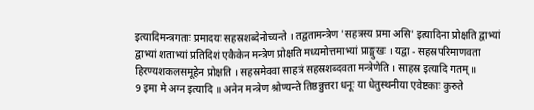इत्यादिमन्त्रगताः प्रमादयः सहस्रशब्देनोच्यन्ते । तद्वतामन्त्रेण 'सहत्रस्य प्रमा असि' इत्यादिना प्रोक्षति द्वाभ्यां द्वाभ्यां शताभ्यां प्रतिदिशं एकैकेन मन्त्रेण प्रोक्षति मध्यमोत्तमाभ्यां प्राङ्मुखः । यद्वा - सहस्रपरिमाणवता हिरण्यशकलसमूहेन प्रोक्षति । सहस्रमेववा साहत्रं सहस्रशब्दवता मन्त्रेणेति । साहस्र इत्यादि गतम् ॥
9 इमा मे अग्न इत्यादि ॥ अनेन मन्त्रेण श्रोण्यन्ते तिष्ठन्नुत्तरा धनूः या धेतुस्थनीया एवेष्टकाः कुरुते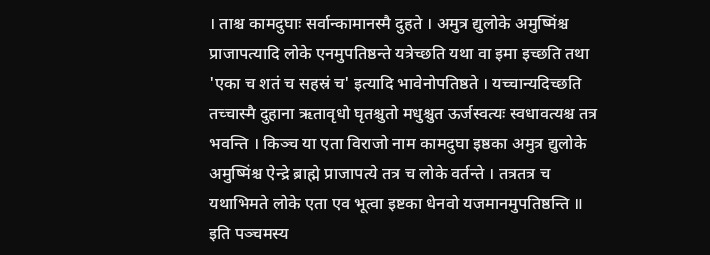। ताश्च कामदुघाः सर्वान्कामानस्मै दुहते । अमुत्र द्युलोके अमुष्मिंश्च प्राजापत्यादि लोके एनमुपतिष्ठन्ते यत्रेच्छति यथा वा इमा इच्छति तथा 'एका च शतं च सहस्रं च' इत्यादि भावेनोपतिष्ठते । यच्चान्यदिच्छति तच्चास्मै दुहाना ऋतावृधो घृतश्चुतो मधुश्चुत ऊर्जस्वत्यः स्वधावत्यश्च तत्र भवन्ति । किञ्च या एता विराजो नाम कामदुघा इष्ठका अमुत्र द्युलोके अमुष्मिंश्च ऐन्द्रे ब्राह्मे प्राजापत्ये तत्र च लोके वर्तन्ते । तत्रतत्र च यथाभिमते लोके एता एव भूत्वा इष्टका धेनवो यजमानमुपतिष्ठन्ति ॥
इति पञ्चमस्य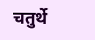चतुर्थे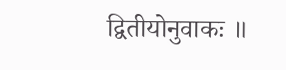द्वितीयोनुवाकः ॥